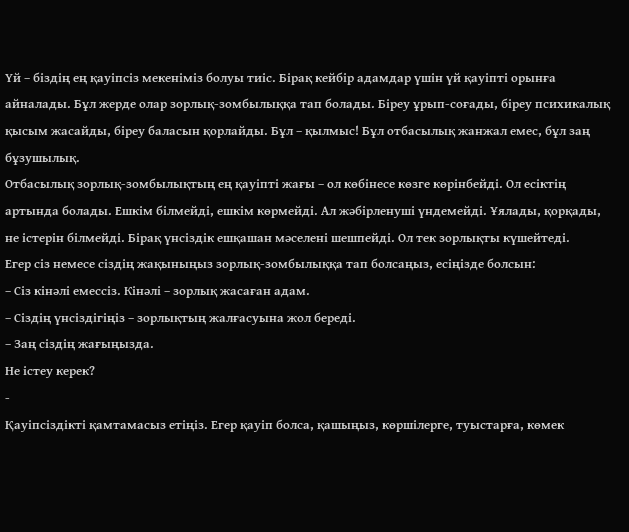Үй – біздің ең қауіпсіз мекеніміз болуы тиіс. Бірақ кейбір адамдар үшін үй қауіпті орынға айналады. Бұл жерде олар зорлық-зомбылыққа тап болады. Біреу ұрып-соғады, біреу психикалық қысым жасайды, біреу баласын қорлайды. Бұл – қылмыс! Бұл отбасылық жанжал емес, бұл заң бұзушылық.
Отбасылық зорлық-зомбылықтың ең қауіпті жағы – ол көбінесе көзге көрінбейді. Ол есіктің артында болады. Ешкім білмейді, ешкім көрмейді. Ал жәбірленуші үндемейді. Ұялады, қорқады, не істерін білмейді. Бірақ үнсіздік ешқашан мәселені шешпейді. Ол тек зорлықты күшейтеді.
Егер сіз немесе сіздің жақыныңыз зорлық-зомбылыққа тап болсаңыз, есіңізде болсын:
– Сіз кінәлі емессіз. Кінәлі – зорлық жасаған адам.
– Сіздің үнсіздігіңіз – зорлықтың жалғасуына жол береді.
– Заң сіздің жағыңызда.
Не істеу керек?
-
Қауіпсіздікті қамтамасыз етіңіз. Егер қауіп болса, қашыңыз, көршілерге, туыстарға, көмек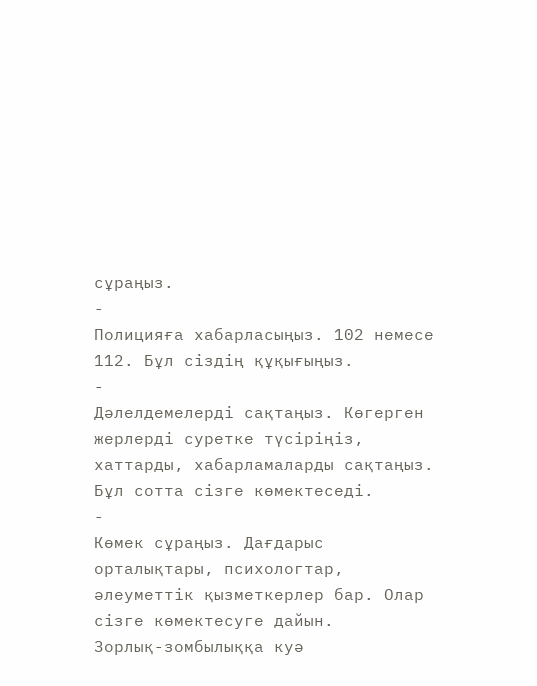сұраңыз.
-
Полицияға хабарласыңыз. 102 немесе 112. Бұл сіздің құқығыңыз.
-
Дәлелдемелерді сақтаңыз. Көгерген жерлерді суретке түсіріңіз, хаттарды, хабарламаларды сақтаңыз. Бұл сотта сізге көмектеседі.
-
Көмек сұраңыз. Дағдарыс орталықтары, психологтар, әлеуметтік қызметкерлер бар. Олар сізге көмектесуге дайын.
Зорлық-зомбылыққа куә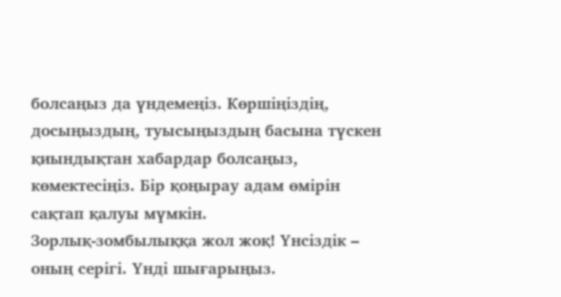болсаңыз да үндемеңіз. Көршіңіздің, досыңыздың, туысыңыздың басына түскен қиындықтан хабардар болсаңыз, көмектесіңіз. Бір қоңырау адам өмірін сақтап қалуы мүмкін.
Зорлық-зомбылыққа жол жоқ! Үнсіздік – оның серігі. Үнді шығарыңыз.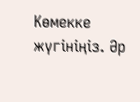Көмекке жүгініңіз. Әр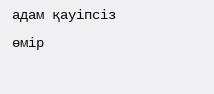адам қауіпсіз өмір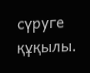сүруге құқылы.